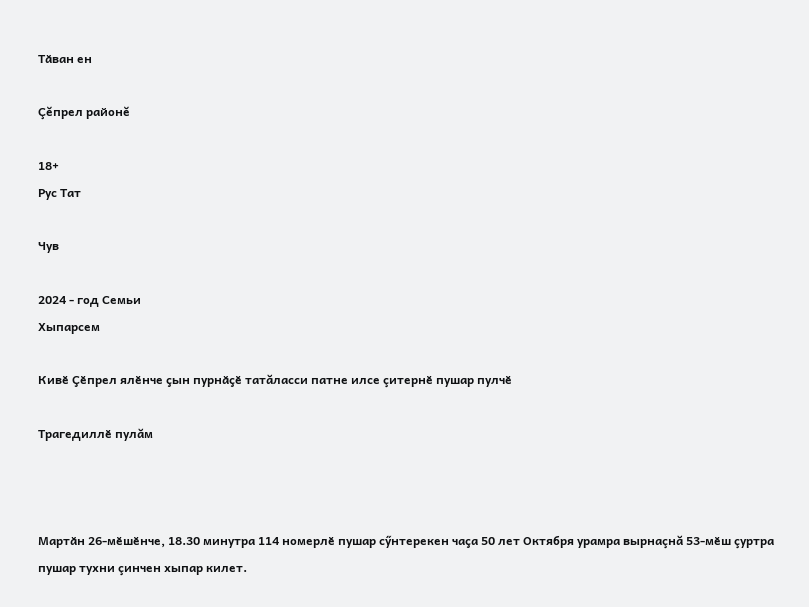Тӑван ен

Çĕпрел районĕ

18+
Рус Тат

Чув

2024 - год Семьи
Хыпарсем

Кивӗ Ҫӗпрел ялӗнче ҫын пурнӑҫӗ татăласси патне илсе çитернӗ пушар пулчӗ

Трагедиллӗ пулăм



Мартӑн 26-мӗшӗнче, 18.30 минутра 114 номерлӗ пушар сӳнтерекен чаҫа 50 лет Октября урамра вырнаçнă 53-мӗш çуртра пушар тухни çинчен хыпар килет.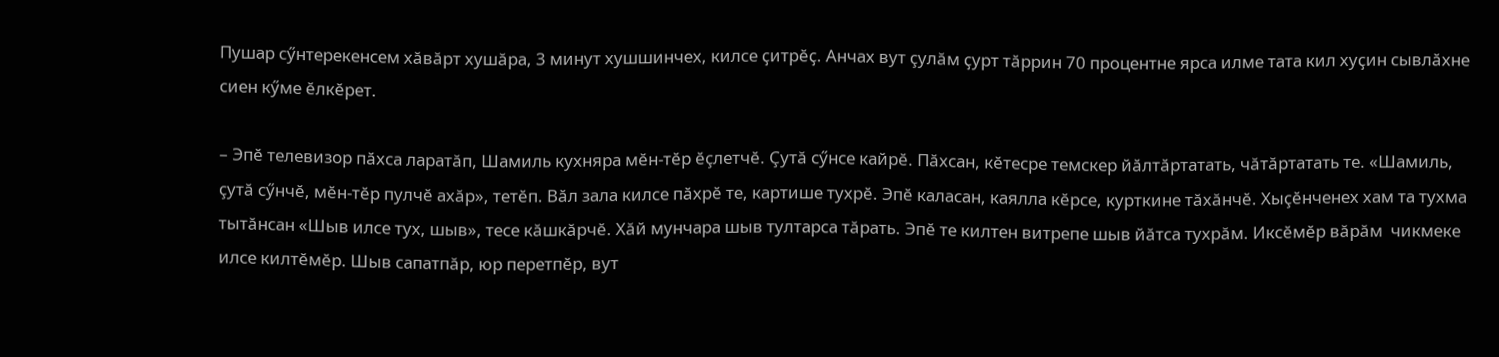Пушар сӳнтерекенсем хăвăрт хушăра, 3 минут хушшинчех, килсе ҫитрӗҫ. Анчах вут çулăм ҫурт тӑррин 70 процентне ярса илме тата кил хуҫин сывлӑхне сиен кӳме ӗлкӗрет.

– Эпӗ телевизор пӑхса ларатăп, Шамиль кухняра мӗн-тӗр ӗçлетчӗ. Çутă сӳнсе кайрӗ. Пӑхсан, кӗтесре темскер йӑлтӑртатать, чăтăртатать те. «Шамиль, çутă сӳнчӗ, мӗн-тӗр пулчӗ ахăр», тетӗп. Вӑл зала килсе пӑхрӗ те, картише тухрӗ. Эпӗ каласан, каялла кӗрсе, курткине тăхăнчӗ. Хыçӗнченех хам та тухма тытăнсан «Шыв илсе тух, шыв», тесе кăшкăрчӗ. Хăй мунчара шыв тултарса тăрать. Эпӗ те килтен витрепе шыв йăтса тухрăм. Иксӗмӗр вăрăм  чикмеке илсе килтӗмӗр. Шыв сапатпăр, юр перетпӗр, вут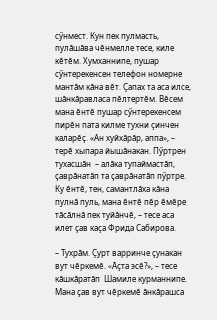сӳнмест. Кун пек пулмасть, пулӑшăва чӗнмелле тесе, киле кӗтӗм. Хумханнипе, пушар сӳнтерекенсен телефон номерне мантăм кăна вӗт. Ҫапах та аса илсе, шăнкăравласа пӗлтертӗм. Вӗсем мана ӗнтӗ пушар сӳнтерекенсем пирӗн пата килме тухни ҫинчен каларӗç. «Ан хуйхăрăр, аппа», – терӗ хыпара йышăнакан. Пӳртрен тухасшăн  – алӑка тупаймастăп, çаврăнатăп та çаврăнатăп пӳртре. Ку ӗнтӗ, тен, самантлӑха кӑна пулнă пуль, мана ӗнтӗ пӗр ӗмӗре тăсăлнă пек туйӑнчӗ, – тесе аса илет çав каҫа Фрида Сабирова.

– Тухрăм. Ҫурт варринче çунакан вут чӗркемӗ. «Ăҫта эсӗ?», – тесе кăшкăратăп  Шамиле курманнипе. Мана çав вут чӗркемӗ ăнкăрашса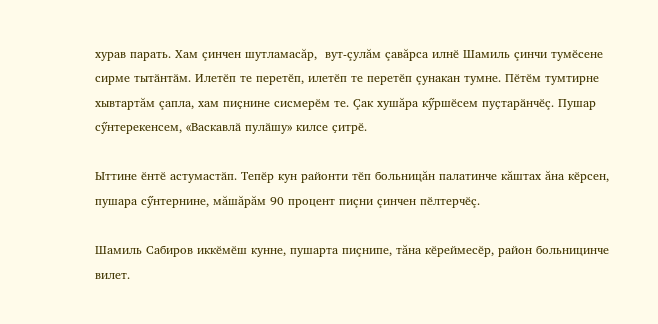хурав парать. Хам çинчен шутламасăр,  вут-çулăм çавăрса илнӗ Шамиль çинчи тумӗсене сирме тытӑнтӑм. Илетӗп те перетӗп, илетӗп те перетӗп çунакан тумне. Пӗтӗм тумтирне хывтартăм çапла, хам пиҫнине сисмерӗм те. Çак хушăра кӳршӗсем пуҫтарӑнчӗç. Пушар сӳнтерекенсем, «Васкавлӑ пулӑшу» килсе ҫитрӗ.

Ыттине ӗнтӗ астумастӑп. Тепӗр кун районти тӗп больницăн палатинче кăштах ăна кӗрсен, пушара сӳнтернине, мăшăрăм 90 процент пиçни çинчен пӗлтерчӗç.

Шамиль Сабиров иккӗмӗш кунне, пушарта пиçнипе, тăна кӗреймесӗр, район больницинче вилет.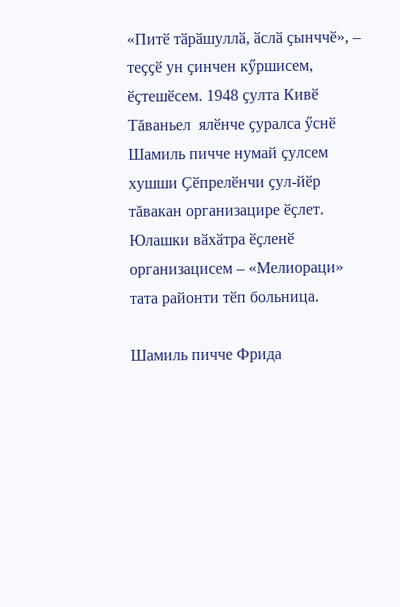«Питӗ тӑрӑшуллӑ, ӑслӑ ҫынччӗ», – теҫҫӗ ун ҫинчен кӳршисем, ӗҫтешӗсем. 1948 ҫулта Кивӗ Тăваньел  ялӗнче ҫуралса ӳснӗ Шамиль пичче нумай çулсем хушши Ҫӗпрелӗнчи ҫул-йӗр тăвакан организацире ӗҫлет. Юлашки вӑхӑтра ӗҫленӗ организацисем – «Мелиораци» тата районти тӗп больница.

Шамиль пичче Фрида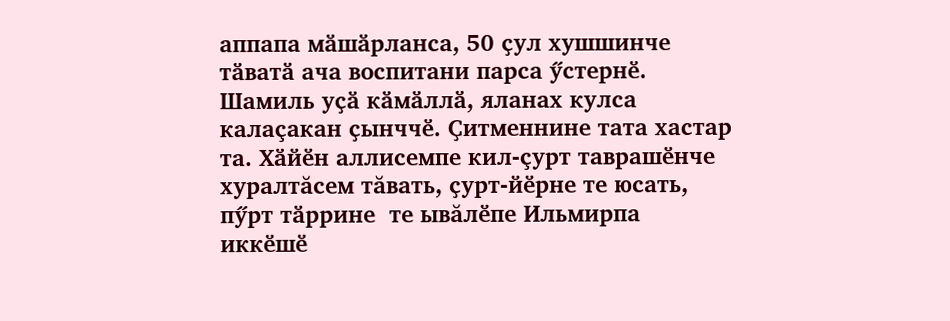аппапа мӑшӑрланса, 50 ҫул хушшинче тӑватӑ ача воспитани парса ӳстернӗ. Шамиль уҫӑ кӑмӑллӑ, яланах кулса калаçакан ҫынччӗ. Ҫитменнине тата хастар та. Хӑйӗн аллисемпе кил-çурт таврашӗнче хуралтăсем тăвать, ҫурт-йӗрне те юсать, пӳрт тӑррине  те ывăлӗпе Ильмирпа иккӗшӗ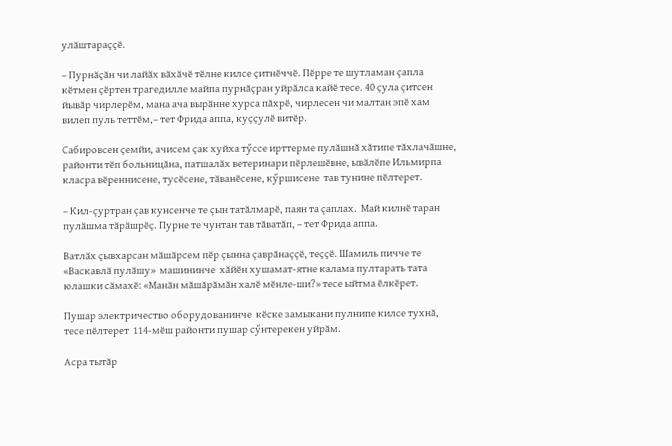улӑштараҫҫӗ.

– Пурнӑҫăн чи лайӑх вӑхӑчӗ тӗлне килсе ҫитнӗччӗ. Пӗрре те шутламан çапла кӗтмен ҫӗртен трагедилле майпа пурнăçран уйрăлса кайӗ тесе. 40 ҫула çитсен йывăр чирлерӗм, мана ача вырӑнне хурса пăхрӗ, чирлесен чи малтан эпӗ хам вилеп пуль теттӗм,– тет Фрида аппа, куҫҫулӗ витӗр.

Сабировсен ҫемйи, ачисем ҫак хуйха тӳссе ирттерме пулăшнă хăтипе тăхлачăшне, районти тӗп больницăна, патшалӑх ветеринари пӗрлешӗвне, ывӑлӗпе Ильмирпа класра вӗреннисене, тусӗсене, тӑванӗсене, кӳршисене  тав тунине пӗлтерет.

– Кил-çуртран çав кунсенче те çын татăлмарӗ, паян та çаплах.  Май килнӗ таран пулӑшма тӑрӑшрӗҫ. Пурне те чунтан тав тăватăп, – тет Фрида аппа.

Ватлӑх ҫывхарсан мӑшӑрсем пӗр çынна çаврăнаççӗ, теҫҫӗ. Шамиль пичче те «Васкавлӑ пулӑшу»  машининче  хăйӗн хушамат-ятне калама пултарать тата юлашки сӑмахӗ: «Манӑн мăшăрăмăн халӗ мӗнле-ши?» тесе ыйтма ӗлкӗрет.

Пушар электричество оборудованинче  кӗске замыкани пулнипе килсе тухнă, тесе пӗлтерет  114-мӗш районти пушар сӳнтерекен уйрăм.

Асра тытăр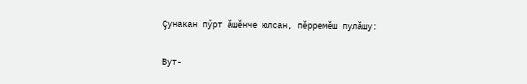Çунакан пӳрт ăшӗнче юлсан, пӗрремӗш пулăшу:

Вут-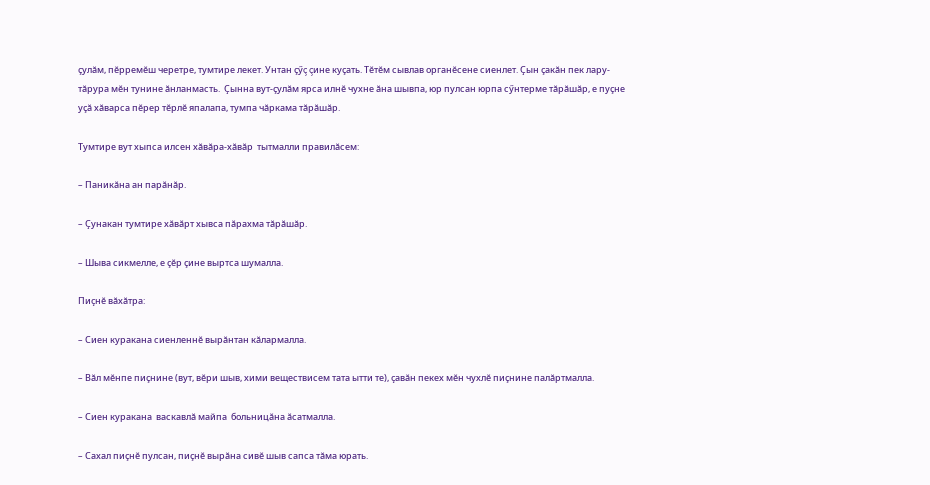çулăм, пӗрремӗш черетре, тумтире лекет. Унтан çӳç çине куçать. Тӗтӗм сывлав органӗсене сиенлет. Ҫын çакăн пек лару-тăрура мӗн тунине ăнланмасть.  Ҫынна вут-çулăм ярса илнӗ чухне ăна шывпа, юр пулсан юрпа сӳнтерме тăрăшăр, е пуçне уçă хăварса пӗрер тӗрлӗ япалапа, тумпа чăркама тăрăшăр.

Тумтире вут хыпса илсен хăвăра-хăвăр  тытмалли правилăсем:

– Паникӑна ан парӑнăр.

– Ҫунакан тумтире хӑвӑрт хывса пӑрахма тăрăшăр.

– Шыва сикмелле, е çӗр çине выртса шумалла.

Пиҫнӗ вăхăтра:

– Сиен куракана сиенленнӗ вырăнтан кăлармалла.

– Вăл мӗнпе пиçнине (вут, вӗри шыв, хими веществисем тата ытти те), ҫавӑн пекех мӗн чухлӗ пиçнине палăртмалла.

– Сиен куракана  васкавлă майпа  больницӑна ӑсатмалла.

– Сахал пиçнӗ пулсан, пиçнӗ вырăна сивӗ шыв сапса тăма юрать.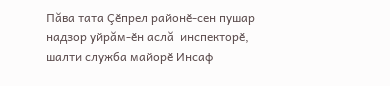Пăва тата Çӗпрел районӗ-сен пушар надзор уйрăм-ӗн аслă  инспекторӗ, шалти служба майорӗ Инсаф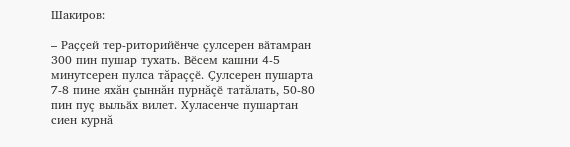Шакиров:

– Раҫҫей тер-риторийӗнче çулсерен вӑтамран 300 пин пушар тухать. Вӗсем кашни 4-5 минутсерен пулса тăраççӗ. Ҫулсерен пушарта 7-8 пине яхăн çыннăн пурнăçӗ татăлать, 50-80  пин пуç выльӑх вилет. Хуласенче пушартан сиен курнă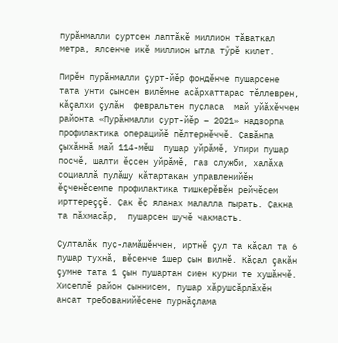пурӑнмалли ҫуртсен лаптӑкӗ миллион тӑваткал метра, ялсенче икӗ миллион ытла тӳрӗ килет.

Пирӗн пурӑнмалли çурт-йӗр фондӗнче пушарсене  тата унти ҫынсен вилӗмне асăрхаттарас тӗллеврен, кăçалхи çулăн  февральтен пуҫласа  май уйӑхӗччен районта «Пурӑнмалли ҫурт-йӗр – 2021» надзорпа профилактика операцийӗ пӗлтернӗччӗ. Ҫавăнпа çыхăннă май 114-мӗш  пушар уйрăмӗ, Упири пушар посчӗ, шалти ӗҫсен уйрăмӗ, газ служби, халӑха социаллӑ пулӑшу кăтартакан управленийӗн ӗçченӗсемпе профилактика тишкерӗвӗн рейчӗсем ирттереççӗ. Ҫак ӗҫ яланах малалла пырать. Ҫакна та пăхмасăр,  пушарсен шучӗ чакмасть.

Ҫулталӑк пуҫ-ламăшӗнчен, иртнӗ çул та кӑҫал та 6 пушар тухнӑ, вӗсенче 1шер ҫын вилнӗ. Кӑҫал çакăн çумне тата 1 çын пушартан сиен курни те хушӑнчӗ. Хисеплӗ район ҫыннисем, пушар хӑрушсӑрлӑхӗн ансат требованийӗсене пурнăçлама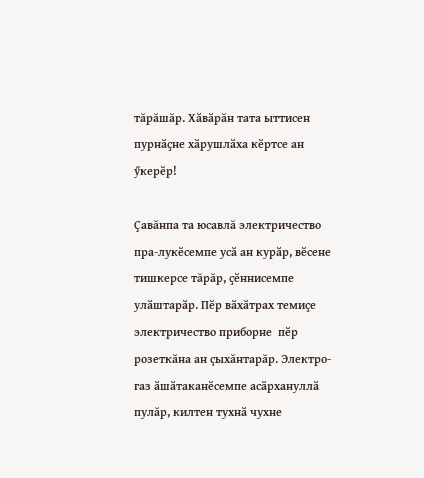тăрăшăр. Хӑвӑрăн тата ыттисен пурнӑҫне хӑрушлӑха кӗртсе ан ӳкерӗр!

Ҫавăнпа та юсавлă электричество пра-лукӗсемпе усӑ ан курӑр, вӗсене тишкерсе тăрăр, ҫӗннисемпе улӑштарӑр. Пӗр вӑхӑтрах темиҫе электричество приборне  пӗр розеткăна ан çыхăнтарăр. Электро-газ ӑшӑтаканӗсемпе асӑрхануллӑ пулăр, килтен тухнӑ чухне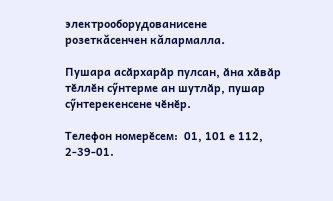электрооборудованисене розеткăсенчен кăлармалла.

Пушара асӑрхарӑр пулсан, ӑна хӑвӑр тӗллӗн сӳнтерме ан шутлӑр, пушар сӳнтерекенсене чӗнӗр.

Телефон номерӗсем:  01, 101 е 112, 2-39-01.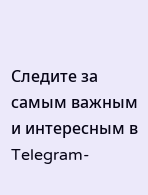Следите за самым важным и интересным в Telegram-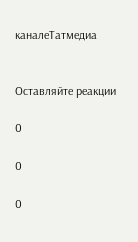каналеТатмедиа


Оставляйте реакции

0

0

0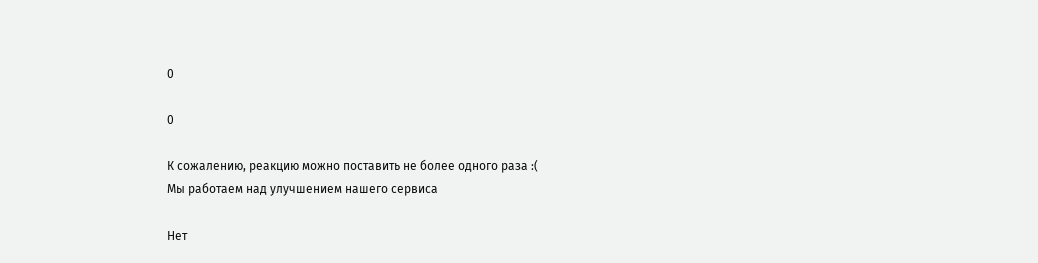0

0

К сожалению, реакцию можно поставить не более одного раза :(
Мы работаем над улучшением нашего сервиса

Нет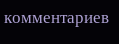комментариев